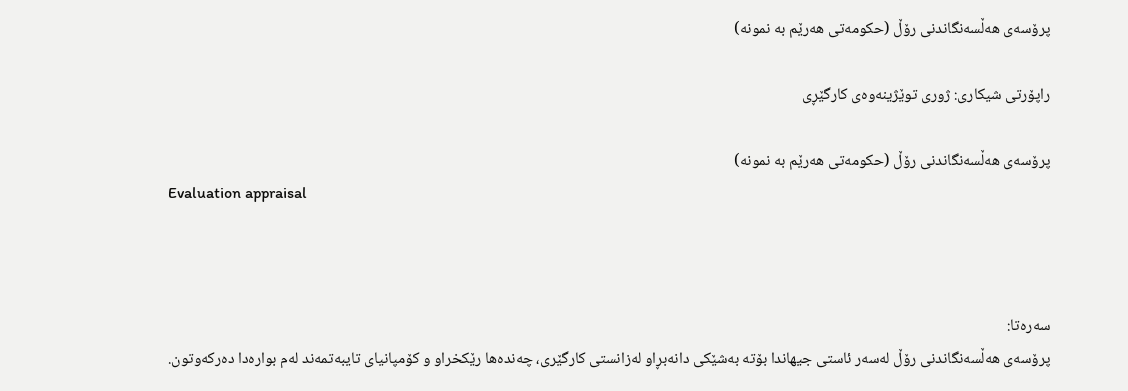پرۆسه‌ی هه‌ڵسه‌نگاندنی رۆڵ (حكومه‌تی هه‌رێم به‌ نمونه‌)

راپۆرتى شیكارى: ژورى توێژينه‌وه‌ى كارگێڕى

پرۆسه‌ی هه‌ڵسه‌نگاندنی رۆڵ (حكومه‌تی هه‌رێم به‌ نمونه‌)
Evaluation appraisal



سه‌ره‌تا:
پرۆسه‌ی هه‌ڵسه‌نگاندنی رۆڵ له‌سه‌ر ئاستی جیهاندا بۆته‌ به‌شێكی دانه‌بڕاو له‌زانستی كارگێری، چه‌نده‌ها رێكخراو و كۆمپانیای تایبه‌تمه‌ند له‌م بواره‌دا ده‌ركه‌وتون.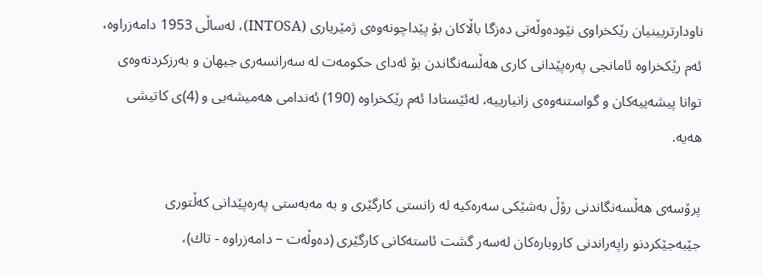ناودارتریینیان رێكخراوی نێوده‌وڵه‌تی ده‌زگا باڵاكان‌ بۆ پێداچونه‌وه‌ی ژمێریاری (INTOSA)،‌ له‌ساڵی 1953 دامه‌زراوه‌، ئه‌م رێكخراوه‌ ئامانجی په‌ره‌پێدانی كاری هه‌ڵسه‌نگاندن بۆ ئه‌دای حكومه‌ت له‌ سه‌رانسه‌ری جیهان و به‌رزكردنه‌وه‌ی توانا پیشه‌ییه‌كان و گواستنه‌وه‌ی زانیارییه‌، له‌ئێستادا ئه‌م رێكخراوه‌ (190) ئه‌ندامی هه‌میشه‌یی و (4)ی كاتیشی هه‌یه‌.

پرۆسه‌ی هه‌ڵسه‌نگاندنی رۆڵ به‌شێكی سه‌ره‌كیه‌ له‌ زانستی كارگێری و به‌ مه‌به‌ستی په‌ره‌پێدانی كه‌ڵتوری جێبه‌جێكردنو راپه‌راندنی كاروباره‌كان له‌سه‌ر گشت ئاسته‌كانی كارگێری‌ (ده‌وڵه‌ت – دامه‌زراوه‌ - تاك)،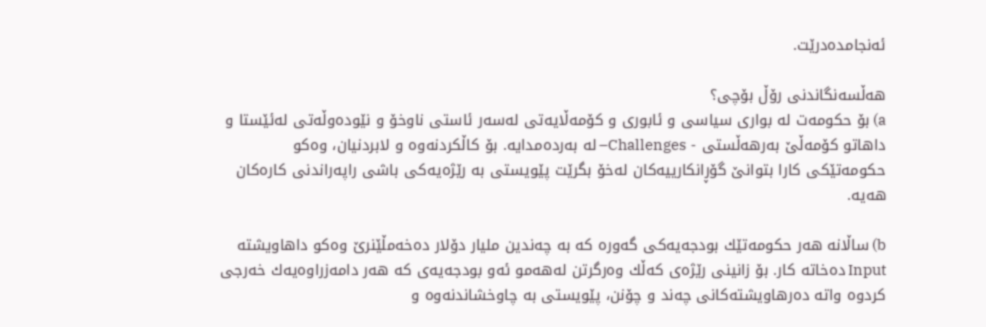ئه‌نجامده‌درێت.

هه‌ڵسه‌نگاندنی رۆڵ بۆچى؟
a) بۆ حكومه‌ت له بوارى سياسى و ئابورى و كۆمه‌ڵايه‌تى له‌سه‌ر ئاستى ناوخۆ و نێوده‌وڵه‌تى له‌ئێستا و داهاتو كۆمه‌ڵێ به‌رهه‌ڵستى - Challenges– له‌‌ به‌رده‌مدايه. بۆ كاڵكردنه‌وه‌ و لابردنيان، وه‌كو حكومه‌تێكى كارا بتوانێ گۆڕانكارييه‌كان له‌خۆ بگرێت پێويستى به‌ رێژه‌يه‌كى باشى راپه‌راندنى كاره‌كان هه‌يه‌.

b) ساڵانه‌ هه‌ر حكومه‌تێك بودجه‌يه‌كى گه‌وره‌ كه‌ به‌ چه‌ندين مليار دۆلار ده‌خه‌مڵێنرێ وه‌كو داهاويشته‌ Input ده‌خاته‌ كار. بۆ زانينى رێژه‌ى كه‌ڵك وه‌رگرتن له‌هه‌مو ئه‌و بودجه‌يه‌ى كه‌ هه‌ر دامه‌زراوه‌يه‌ك خه‌رجى كردوه‌ واته‌ ده‌رهاویشته‌كانی چه‌ند و چۆنن، پێويستى به‌ چاوخشاندنه‌وه‌ و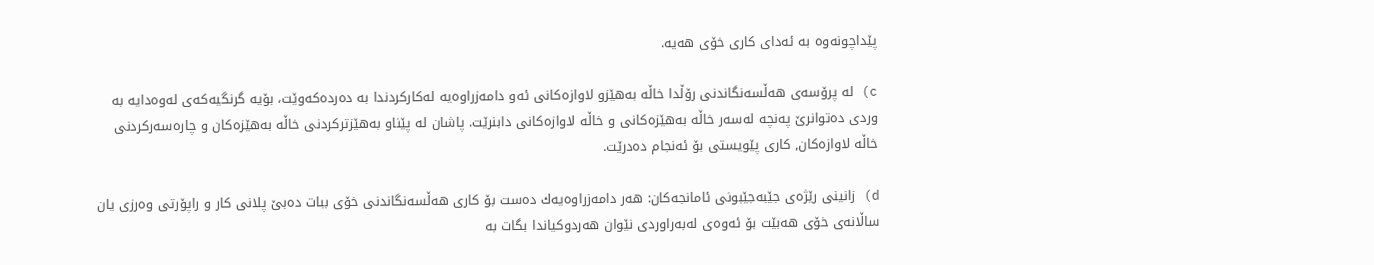پێداچونه‌وه‌ به‌ ئه‌داى كارى خۆى هه‌يه‌‌.

c) له‌ پرۆسه‌ى هه‌ڵسه‌نگاندنى رۆڵدا خاڵه‌ به‌هێزو لاوازه‌كانى ئه‌و دامه‌زراوه‌يه له‌كاركردندا به‌ ده‌رده‌كه‌وێت‌، بۆيه‌ گرنگيه‌كه‌ى له‌وه‌دايه‌ به‌ وردى ده‌توانرێ په‌نچه‌ له‌سه‌ر خاڵه‌ به‌هێزه‌كانى و خاڵه‌ لاوازه‌كانى دابنرێت. پاشان له‌ پێناو به‌هێزتركردنى خاڵه‌ به‌هێزه‌كان و چاره‌سه‌ركردنى خاڵه‌ لاوازه‌كان, كارى پێويستى بۆ ئه‌نجام ده‌درێت.

d) زانينى رێژه‌ى جێبه‌جێبونى ئامانجه‌كان: هه‌ر دامه‌زراوه‌يه‌ك ده‌ست بۆ كارى هه‌ڵسه‌نگاندنى خۆى ببات ده‌بێ پلانى كار و راپۆرتى وه‌رزى يان ساڵانه‌ى خۆى هه‌بێت بۆ ئه‌وه‌ى له‌به‌راوردى نێوان هه‌ردوكياندا بگات به‌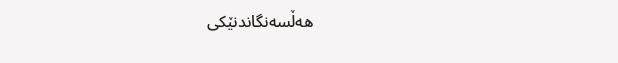هه‌ڵسه‌نگاندنێكى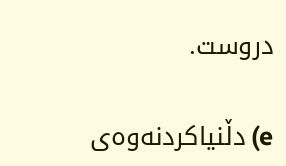دروست.

e) دڵنياكردنه‌وه‌ى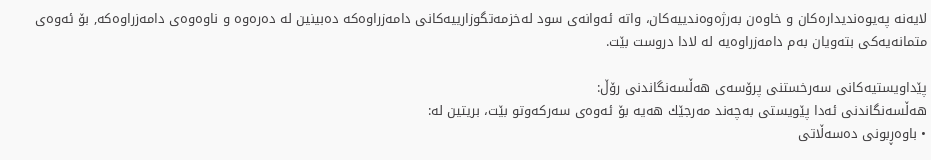لایه‌نه‌ په‌یوه‌ندیداره‌كان و خاوه‌ن به‌رژه‌وه‌ندييه‌كان، واته‌ ئه‌وانه‌ى سود له‌خزمه‌تگوزارييه‌كانى دامه‌زراوه‌كه‌ ده‌بينين له‌ ده‌ره‌وه‌ و ناوه‌وه‌ى دامه‌زراوه‌كه‌, بۆ ئه‌وه‌ى متمانه‌يه‌كى بته‌ویان به‌م دامه‌زراوه‌يه‌ له‌ ‌لادا دروست بێت.

پێداويستيه‌كانى سه‌رخستنى پرۆسه‌ی هه‌ڵسه‌نگاندنی رۆڵ:
هه‌ڵسه‌نگاندنی ئه‌دا پێويستى به‌چه‌ند مه‌رجێك هه‌يه‌ بۆ ئه‌وه‌ى سه‌ركه‌وتو بێت، بريتين له‌:
• باوه‌ڕبونى ده‌سه‌ڵاتى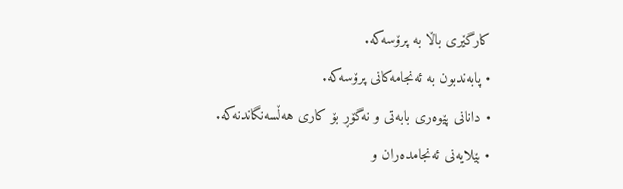كارگێرى باڵا به‌ پرۆسه‌كه.
• پابه‌ندبون به‌ ئه‌نجامه‌كانی پرۆسه‌كه‌.
• دانانى پێوه‌رى بابه‌تى و نه‌گۆڕ بۆ كارى هه‌ڵسه‌نگاندنه‌كه.
• بێلایه‌نی ئه‌نجامده‌ران و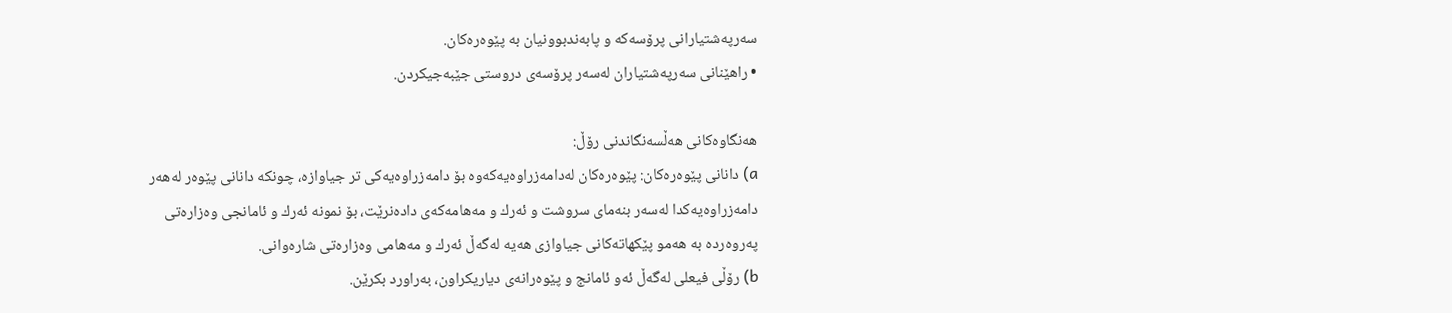سه‌رپه‌شتيارانی پرۆسه‌كه‌ و پابه‌ندبوونيان به‌ پێوه‌ره‌كان.
• راهێنانى سه‌رپه‌شتياران له‌سه‌ر پرۆسه‌ى دروستى جێبه‌جيكردن.

هه‌نگاوه‌كانى هه‌ڵسه‌نگاندنى رۆڵ:
a) دانانى پێوه‌ره‌كان: پێوه‌ره‌كان له‌دامه‌زراوه‌يه‌كه‌وه‌ بۆ دامه‌زراوه‌یه‌كی تر جیاوازه‌، چونكه‌ دانانی پێوه‌ر له‌هه‌ر دامه‌زراوه‌یه‌كدا له‌سه‌ر بنه‌مای سروشت و ئه‌رك و مه‌هامه‌كه‌ی داده‌نرێت‌، بۆ نمونه‌ ئه‌رك و ئامانجى وه‌زاره‌تى په‌روه‌رده‌ به‌ هه‌مو پێكهاته‌كانى جياوازى هه‌يه‌ له‌گه‌ڵ ئه‌رك و مه‌هامى وه‌زاره‌تى شاره‌وانى.
b) رۆڵی فيعلى له‌گه‌ڵ ئه‌و ئامانج و پێوه‌رانه‌ى دياريكراون، به‌راورد بكرێن.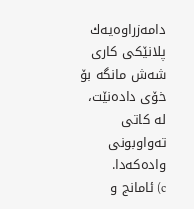دامه‌زراوه‌يه‌ك پلانێكى كارى شه‌ش مانگه‌ بۆ خۆى داده‌نێت، له‌ كاتى ته‌واوبونى واده‌كه‌دا.
c) ئامانج و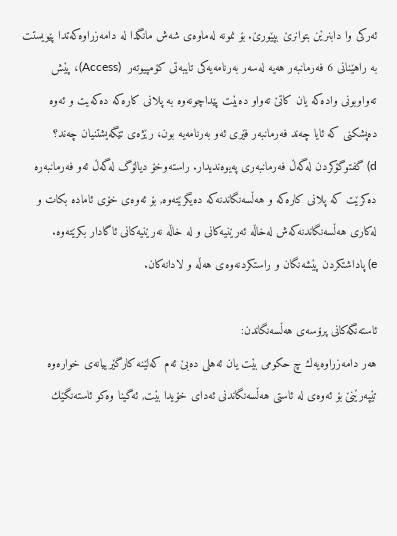ئه‌ركی وا دابنرێن بتوانرێ بپێورێ. بۆ نمونه‌ له‌ماوه‌ى شه‌ش مانگدا له‌ دامه‌زراوه‌كه‌تدا پێويستت به‌ راهێنانى 6 فه‌رمانبه‌ر هه‌يه‌ له‌سه‌ر به‌رنامه‌يه‌كى تايبه‌تى كۆمپيوته‌ر  (Access)، پێش ته‌واوبونى واده‌كه‌ يان كاتێ ته‌واو ده‌بێت پێداچونه‌وه‌ به‌ پلانى كاره‌كه‌ ده‌كه‌يت و ئه‌وه‌ ده‌پشكنى كه‌ ئايا چه‌ند فه‌رمانبه‌ر فێرى ئه‌و به‌رنامه‌يه‌ بون، رێژه‌ى تێگه‌يشتنيان چه‌ند؟
d) گفتوگۆكردن له‌گه‌ڵ فه‌رمانبه‌رى په‌يوه‌نديدار. راسته‌وخۆ ديالۆگ له‌گه‌ڵ ئه‌و فه‌رمانبه‌ره‌ ده‌كرێت كه‌ پلانى كاره‌كه‌ و هه‌ڵسه‌نگاندنه‌كه‌ ده‌يگرێته‌وه‌, بۆ ئه‌وه‌ى خۆى ئاماده‌ بكات و له‌كارى هه‌ڵسه‌نگاندنه‌كه‌ش له‌خاڵه‌ ئه‌رێنيه‌كانى و له‌ خاڵه‌ نه‌رێنيه‌كانى ئاگادار بكرێته‌وه‌.
e) پاداشتكردن پێشه‌نگان و راستكردنه‌وه‌ى هه‌ڵه‌ و لادانه‌كان.

ئاسته‌نگه‌كانی پرۆسه‌ی هه‌ڵسه‌نگاندن:
هه‌ر دامه‌زراوه‌يه‌ك چ حكومى بێت يان ئه‌هلى ده‌بێ ئه‌م كه‌لێنه‌ كارگێرييانه‌ى خواره‌وه‌ تێپه‌رێنێ بۆ ئه‌وه‌ى له‌ ئاستى هه‌ڵسه‌نگاندنى ئه‌داى خۆيدا بێت, ئه‌گينا وه‌كو ئاسته‌نگێك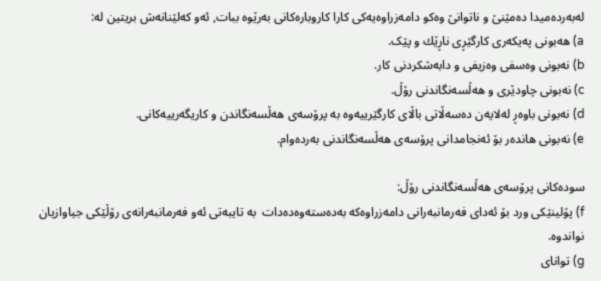له‌به‌رده‌ميدا ده‌مێنێ و ناتوانێ وه‌كو دامه‌زراوه‌يه‌كى كارا كاروباره‌كانى به‌رێوه‌ ببات, ئه‌و كه‌لێنانه‌ش بريتين له‌:
a) هه‌بونی په‌یكه‌ری كارگێڕی ناڕێك و پێک.
b) نه‌بونی وه‌سفی وه‌زیفی و دابه‌شكردنی كار.
c) نه‌بونی چاودێری و هه‌ڵسه‌نگاندنی رۆڵ.
d) نه‌بونی باوه‌ڕ له‌لایه‌ن ده‌سه‌ڵاتی باڵای كارگێرییه‌وه‌ به‌ پرۆسه‌ی هه‌ڵسه‌نگاندن و كاریگه‌رییه‌كانی.
e) نه‌بونی هانده‌ر بۆ ئه‌نجامدانی پرۆسه‌ی هه‌ڵسه‌نگاندنی به‌رده‌وام.

سوده‌كانى پرۆسه‌ی هه‌ڵسه‌نگاندنی رۆڵ:
f) پۆلينێكى ورد بۆ ئه‌داى فه‌رمانبه‌رانى دامه‌زراوه‌كه‌ به‌ده‌سته‌وه‌ده‌دات  به‌ تايبه‌تى ئه‌و فه‌رمانبه‌رانه‌ى رۆڵێکی جياوازيان نواندوه‌.
g) تواناى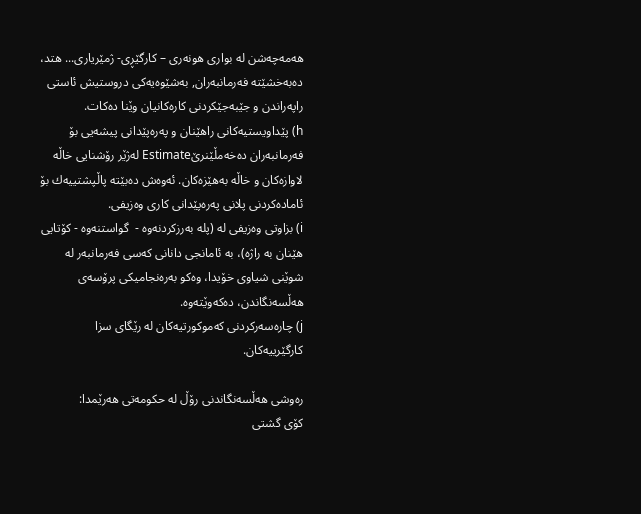هه‌مه‌چه‌شن له‌ بوارى هونه‌رى – كارگێڕى- ژمێريارى... هتد، ده‌به‌خشێته‌ فه‌رمانبه‌ران, به‌شێوه‌يه‌كى دروستيش ئاستى راپه‌راندن و جێبه‌جێكردنى كاره‌كانيان وێنا ده‌كات.
h) پێداويستيه‌كانى راهێنان و په‌ره‌پێدانى پيشه‌يى بۆ فه‌رمانبه‌ران ده‌خه‌مڵێنرێEstimate له‌ژێر رۆشنايى خاڵه‌ لاوازه‌كان و خاڵه‌ به‌هێزه‌كان. ئه‌وه‌ش ده‌بێته‌ پاڵپشتييه‌ك بۆ ئاماده‌كردنى پلانی په‌ره‌پێدانى كارى وه‌زيفى.
i) بزاوتى وه‌زيفى له‌ (پله‌ به‌رزكردنه‌وه‌ -  گواستنه‌وه‌ - كۆتايى هێنان به‌ راژه‌)، به‌ ئامانجى دانانى كه‌سى فه‌رمانبه‌ر له‌ شوێنى شياوى خۆيدا، وه‌كو به‌ره‌نجامیكی پرۆسه‌ی هه‌ڵسه‌نگاندن، ده‌كه‌وێته‌وه‌.
j) چاره‌سه‌ركردنى كه‌موكورتيه‌كان له‌ رێگاى سزا كارگێرييه‌كان.

ره‌وشى هه‌ڵسه‌نگاندنی رۆڵ له‌ حكومه‌تى هه‌رێمدا:
كۆی گشتی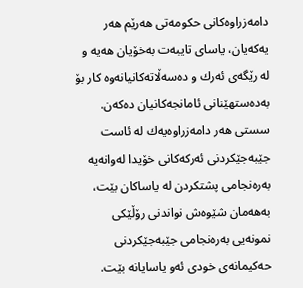دامه‌زراوه‌كانی حكومه‌تی هه‌رێم هه‌ر یه‌كه‌یان، یاسای تایبه‌ت به‌خۆیان هه‌یه‌ و له‌ رێگه‌ی ئه‌رك و ده‌سه‌ڵاته‌كانیانه‌وه‌ كار بۆ به‌ده‌ستهێنانی ئامانجه‌كانیان ده‌كه‌ن. سستى هه‌ر دامه‌زراوه‌يه‌ك له‌ ئاست جێبه‌جێكردنى ئه‌ركه‌كانى خۆيدا له‌وانه‌یه‌ به‌ره‌نجامی پشتكردن له‌ یاساكان‌ بێت، به‌هه‌مان شێوه‌ش نواندنى رۆڵێکی نمونه‌يى به‌ره‌نجامی جێبه‌جێكردنی حه‌كیمانه‌ی خودی ئه‌و یاسایانه‌‌ بێت.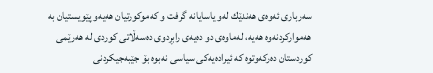سه‌رباری ئه‌وه‌ی هه‌ندێك له‌و یاسایانه‌ گرفت و كه‌موكورتیان هه‌یه‌و پێویستیان به‌ هه‌مواركردنه‌وه‌ هه‌یه‌، له‌ماوه‌ی دو ده‌یه‌ی رابڕدوی ده‌سه‌ڵاتی كوردی له‌ هه‌رێمی كوردستان ده‌ركه‌وتوه‌ كه‌ ئیراده‌یه‌كی سیاسی نه‌بوه‌ بۆ جێبه‌جیكردنی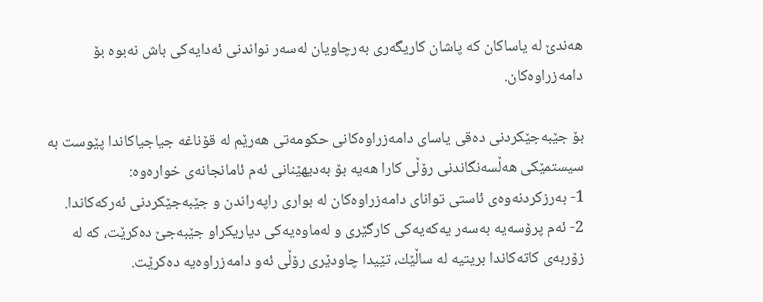هه‌ندێ له‌ یاساكان كه‌ پاشان كاریگه‌ری به‌رچاویان له‌سه‌ر نواندنی ئه‌دایه‌كی باش نه‌بوه‌ بۆ دامه‌زراوه‌كان.

بۆ جێبه‌جێكردنی ده‌قی یاسای دامه‌زراوه‌كانی حكومه‌تی هه‌رێم له‌ قۆناغه‌ جیاجیاكاندا پێوست به‌ سیستمێكی هه‌ڵسه‌نگاندنی رۆڵی كارا هه‌یه‌ بۆ به‌دیهێنانی ئه‌م ئامانجانه‌ی خواره‌وه‌:
1- به‌رزكردنه‌وه‌ی ئاستی توانای دامه‌زراوه‌كان له‌ بواری راپه‌راندن و جێبه‌جێكردنی ئه‌ركه‌كاندا.
2- ئه‌م پرۆسه‌يه‌ به‌سه‌ر ‌يه‌كه‌يه‌كى كارگێری و له‌ماوه‌يه‌كى دياريكراو جێبه‌جێ ده‌كرێت، كه‌ له‌ زۆربه‌ى كاته‌كاندا بريتيه‌ له‌ ساڵێك، تێیدا چاودێری رۆڵی ئه‌و دامه‌زراوه‌یه‌ ده‌كرێت.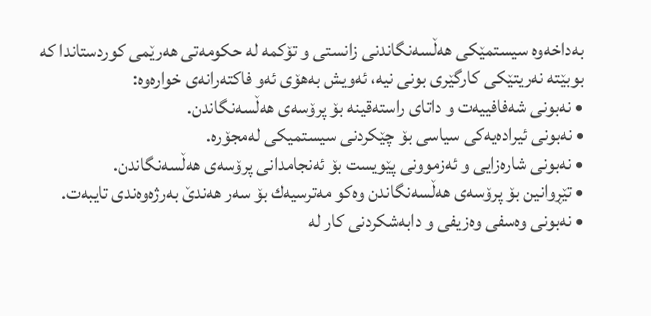به‌داخه‌وه‌ سیستمێكی هه‌ڵسه‌نگاندنی زانستی و تۆكمه‌ له‌ حكومه‌تی هه‌رێمی كوردستاندا كه‌ بوبێته‌ نه‌ریتێكی كارگێری بونی نیه‌، ئه‌ویش به‌هۆی ئه‌و فاكته‌رانه‌ی خواره‌وه‌:
• نه‌بونی شه‌فافییه‌ت و داتای راسته‌قینه‌ بۆ پرۆسه‌ی هه‌ڵسه‌نگاندن.
• نه‌بونی ئیراده‌یه‌كی سیاسی بۆ چێكردنی سیستمیكی له‌مجۆره‌.
• نه‌بونی شاره‌زایی و ئه‌زموونی پێویست بۆ ئه‌نجامدانی پرۆسه‌ی هه‌ڵسه‌نگاندن.
• تێڕوانین بۆ پرۆسه‌ی هه‌ڵسه‌نگاندن وه‌كو مه‌ترسیه‌ك بۆ سه‌ر هه‌ندێ به‌رژه‌وه‌ندی تایبه‌ت.
• نه‌بونى وه‌سفى وه‌زيفى و دابه‌شكردنى كار له‌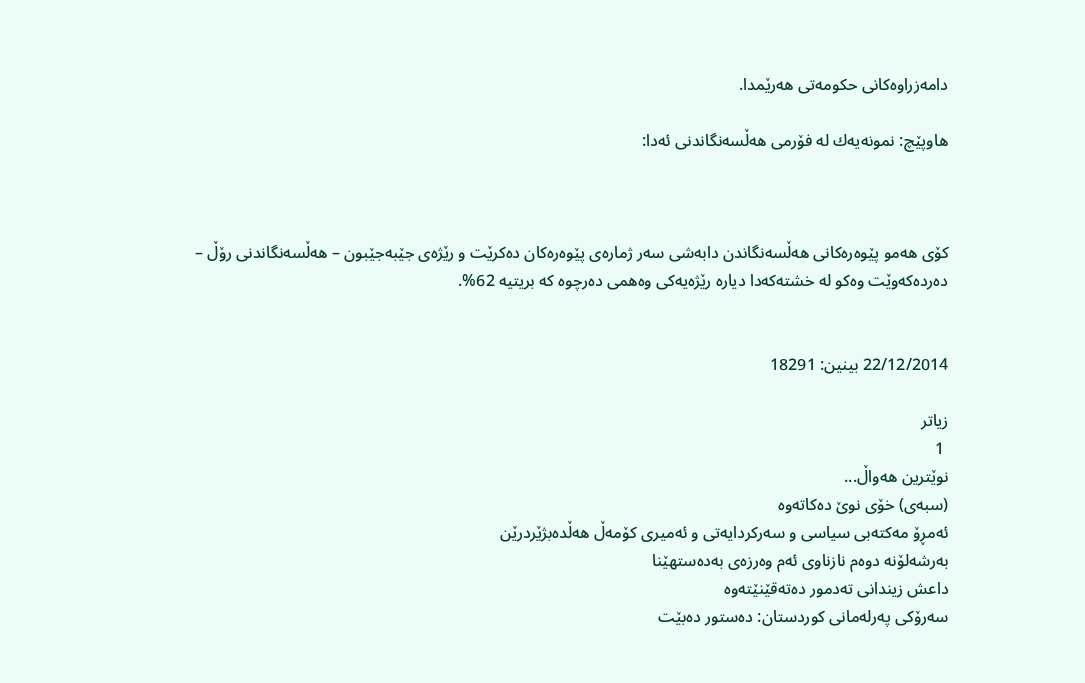دامه‌زراوه‌كانی حكومه‌تی هه‌رێمدا.

هاوپێچ: نمونه‌يه‌ك له‌ فۆرمى هه‌ڵسه‌نگاندنى ئه‌دا:



كۆى هه‌مو پێوه‌ره‌كانى هه‌ڵسه‌نگاندن دابه‌شى سه‌ر ژماره‌ى پێوه‌ره‌كان ده‌كرێت و رێژه‌ى جێبه‌جێبون – هه‌ڵسه‌نگاندنى رۆڵ – ده‌رده‌كه‌وێت وه‌كو له‌ خشته‌كه‌دا دياره‌ رێژه‌يه‌كى وه‌همى ده‌رچوه‌ كه‌ بريتيه‌ 62%.


22/12/2014 بینین: 18291

زیاتر
 1
نوێترین هه‌واڵ...
(سبەى) خۆى نوێ دەکاتەوە
ئه‌مڕۆ مه‌كته‌بی‌ سیاسی‌ و سه‌ركردایه‌تی‌ و ئه‌میری‌ كۆمه‌ڵ هەڵدەبژێردرێن
به‌رشه‌لۆنه‌ دوه‌م نازناوی ئه‌م وه‌رزه‌ی به‌ده‌ستهێنا
داعش زیندانی تەدمور دەتەقێنێتەوە
سەرۆكی پەرلەمانی كوردستان: دەستور دەبێت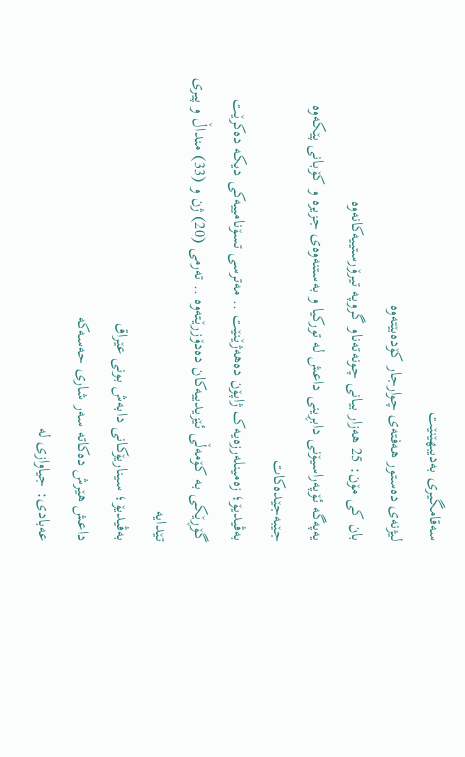سەقامگیری بەدیبهێنێت
لیژنەی دەستور هەفتەی چوارجار كۆدەبێتەوە
بان كی مۆن: 25 هەزار بیانی چونەتەناو گروپە تیرۆرستییەكانەوە
یەپەگە ئۆپەراسیۆنی دابڕینی داعش لە تورکیا و بەستنەوەی جزیرە و کۆبانی پێکەوە جێبەجێدەکات
بەڤیدیۆ؛ زەمینلەرزەیەک ژاپۆن دەهەژێنێت .. مەترسی تسۆنامییەکی دیکە دەکرێت
گۆڕێکی بە کۆمەڵی ئێزیدییەکان دەدۆزرێتەوە .. تەرمی (20) ژن و (33) منداڵ و پیری تێدایە
بەڤیدیۆ؛ سیناریۆکانی دابەش بونی عێراق
داعش هێرش دەکاتە سەر شاری حەسەکە
عه‌بادی: جیاوازی له‌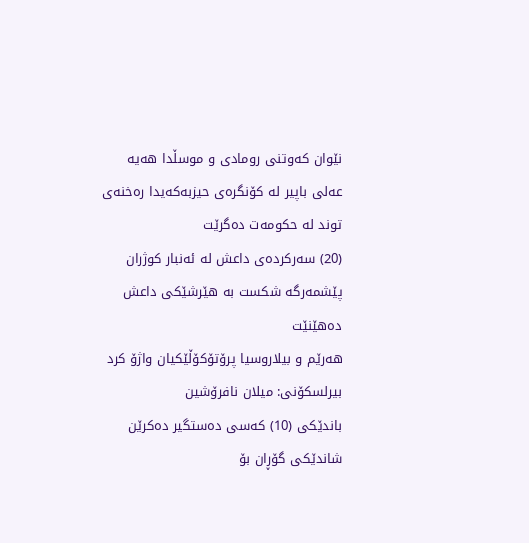نێوان کەوتنی رومادی و موسڵدا هه‌یه‌
عەلی باپیر لە کۆنگرەی حیزبەکەیدا رەخنەی توند لە حکومەت دەگرێت
(20) سه‌ركرده‌ی داعش لە ئەنبار کوژران
پێشمەرگە شكست بە هێرشێكی داعش دەهێنێت
هەرێم و بیلاروسیا پرۆتۆکۆڵێکیان واژۆ کرد
بیرلسكۆنی: میلان نافرۆشین
باندێکی (10) کەسى دەستگیر دەکرێن
شاندێکى گۆڕان بۆ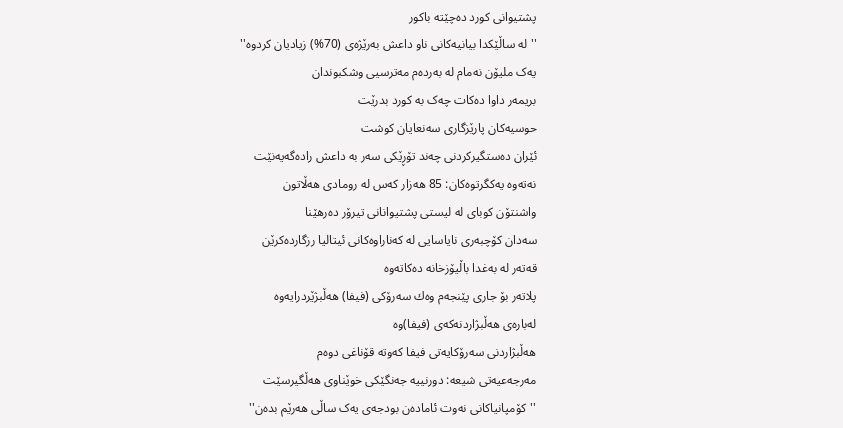پشتیوانی کورد دەچێتە باکور
''لە ساڵێکدا بیانیه‌كانی ناو داعش بەرێژەى (70%) زیادیان کردوە''
یەک ملیۆن نەمام لە بەردەم مەترسیی وشکبوندان
بریمه‌ر داوا دەکات چەک بە کورد بدرێت
حوسیەکان پارێزگارى سەنعایان کوشت
ئێران دەستگیرکردنى چه‌ند تۆڕێكی‌ سه‌ر به‌ داعش رادەگەیەنێت
نەتەوە یەكگرتوەكان: 85 هەزار كەس لە رومادی هەڵاتون
واشنتۆن كوبای لە لیستی پشتیوانانی تیرۆر دەرهێنا
سەدان كۆچبەری نایاسایی لە كەناراوەكانی ئیتالیا رزگاردەكرێن
قەتەر لە بەغدا باڵیۆزخانە دەكاتەوە
پلاتەر بۆ جاری پێنجەم وەك سەرۆكی (فیفا) هەڵبژێردرایەوە
لەبارەی هەڵبژاردنەكەی (فیفا)وە
هەڵبژاردنی سەرۆكایەتی فیفا كەوتە قۆناغی دوەم
مەرجەعیەتی شیعە: دورنییە جەنگێكی خوێناوی هەڵگیرسێت
''کۆمپانیاکانی نەوت ئامادەن بودجەی یەک ساڵی هەرێم بدەن''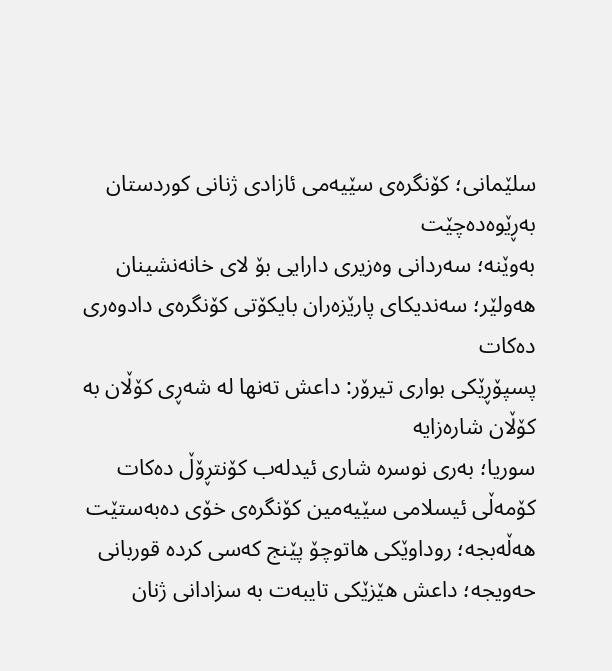سلێمانی؛ كۆنگرەی سێیەمی ئازادی ژنانی كوردستان بەڕێوەدەچێت
بەوێنە؛ سەردانی وەزیری دارایی بۆ لای خانەنشینان
هەولێر؛ سەندیكای پارێزەران بایكۆتی كۆنگرەی دادوەری دەكات
پسپۆڕێكی بواری تیرۆر: داعش تەنها لە شەڕی كۆڵان بە كۆڵان شارەزایە
سوریا؛ بەری نوسرە شاری ئیدلەب كۆنتڕۆڵ دەكات
كۆمەڵی ئیسلامی سێیەمین كۆنگرەی خۆی دەبەستێت
هەڵەبجە؛ روداوێکی هاتوچۆ پێنج کەسی کردە قوربانی
حەویجە؛ داعش هێزێكی تایبەت بە سزادانی ژنان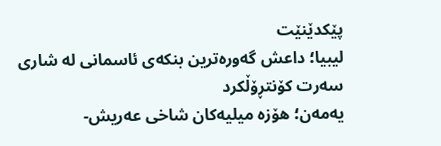پێكدێنێت
لیبیا؛ داعش گەورەترین بنكەی ئاسمانی لە شاری سەرت کۆنتڕۆڵکرد
یەمەن؛ هۆزە میلیەكان شاخی عەریش-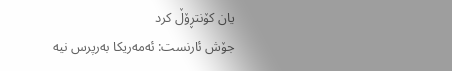یان كۆنتڕۆڵ كرد
جۆش ئارنست: ئەمەریكا بەرپرس نیە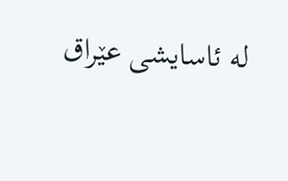لە ئاسایشی عێراق